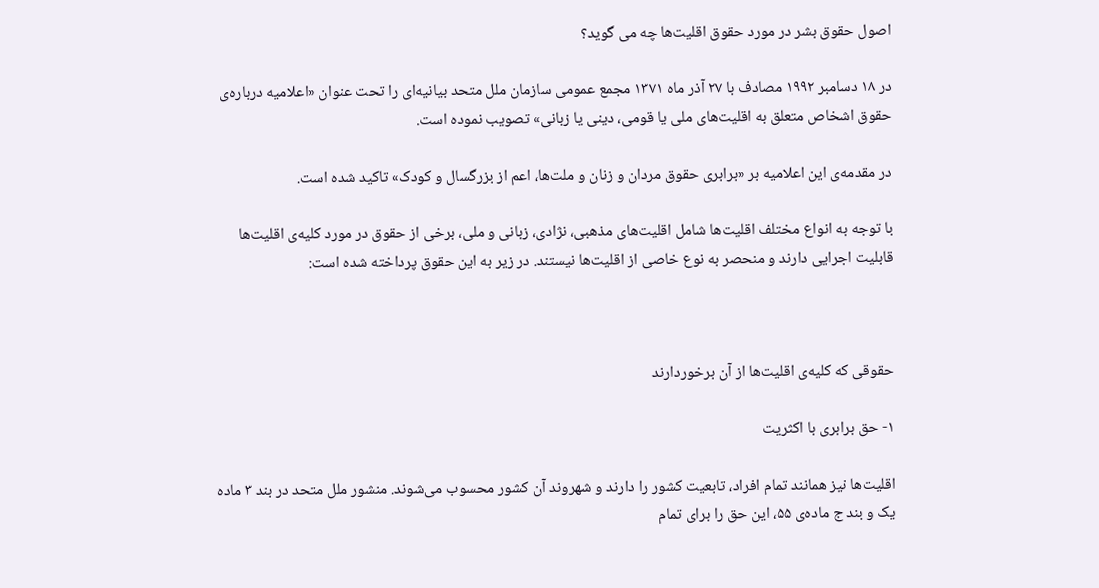اصول حقوق بشر در مورد حقوق اقلیت‌ها چه می گوید؟

در ۱۸ دسامبر ۱۹۹۲ مصادف با ۲۷ آذر ماه ۱۳۷۱ مجمع عمومی سازمان ملل متحد بیانیه‌ای را تحت عنوان «اعلامیه درباره‌ی حقوق اشخاص متعلق به اقلیت‌های ملی یا قومی، دینی یا زبانی» تصویب نموده است.

در مقدمه‌ی این اعلامیه بر «برابری حقوق مردان و زنان و ملت‌ها، اعم از بزرگسال و کودک» تاکید شده است.

با توجه به انواع مختلف اقلیت‌ها شامل اقلیت‌های مذهبی، نژادی، زبانی و ملی، برخی از حقوق در مورد کلیه‌ی اقلیت‌ها قابلیت اجرایی دارند و منحصر به نوع خاصی از اقلیت‌ها نیستند. در زیر به این حقوق پرداخته شده است:



حقوقی که کلیه‌ی اقلیت‌ها از آن برخوردارند

۱- حق برابری با اکثریت

اقلیت‌ها نیز همانند تمام افراد، تابعیت کشور را دارند و شهروند آن کشور محسوب می‌شوند. منشور ملل متحد در بند ۳ ماده یک و بند ج ماده‌ی ۵۵، این حق را برای تمام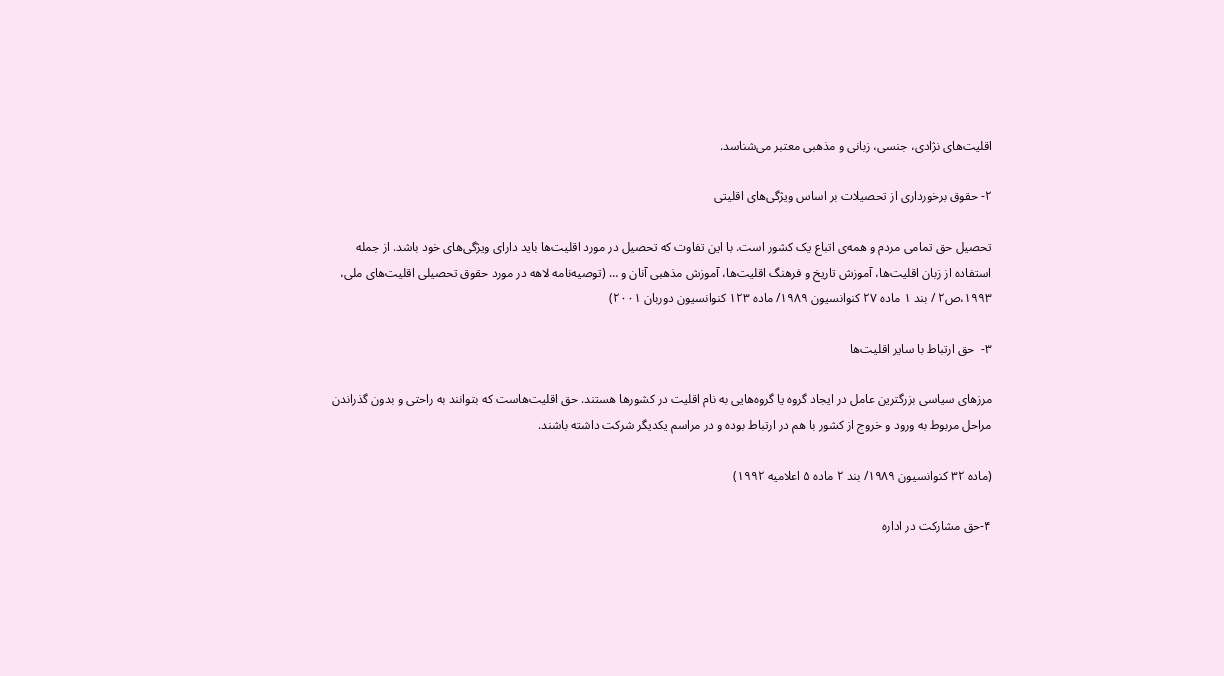اقلیت‌های نژادی، جنسی، زبانی و مذهبی معتبر می‌شناسد.

۲- حقوق برخورداری از تحصیلات بر اساس ویژگی‌های اقلیتی

تحصیل حق تمامی مردم و همه‌ی اتباع یک کشور است. با این تفاوت که تحصیل در مورد اقلیت‌ها باید دارای ویژگی‌های خود باشد. از جمله استفاده از زبان اقلیت‌ها، آموزش تاریخ و فرهنگ اقلیت‌ها، آموزش مذهبی آنان و … (توصیه‌نامه لاهه در مورد حقوق تحصیلی اقلیت‌های ملی، ۱۹۹۳،ص۲ / بند ۱ ماده ۲۷ کنوانسیون ۱۹۸۹/ ماده ۱۲۳ کنوانسیون دوربان ۲۰۰۱)

۳-  حق ارتباط با سایر اقلیت‌ها

مرزهای سیاسی بزرگترین عامل در ایجاد گروه یا گروه‌هایی به نام اقلیت در کشورها هستند. حق اقلیت‌هاست که بتوانند به راحتی و بدون گذراندن مراحل مربوط به ورود و خروج از کشور با هم در ارتباط بوده و در مراسم یکدیگر شرکت داشته باشند.

(ماده ۳۲ کنوانسیون ۱۹۸۹/ بند ۲ ماده ۵ اعلامیه ۱۹۹۲)

۴-حق مشارکت در اداره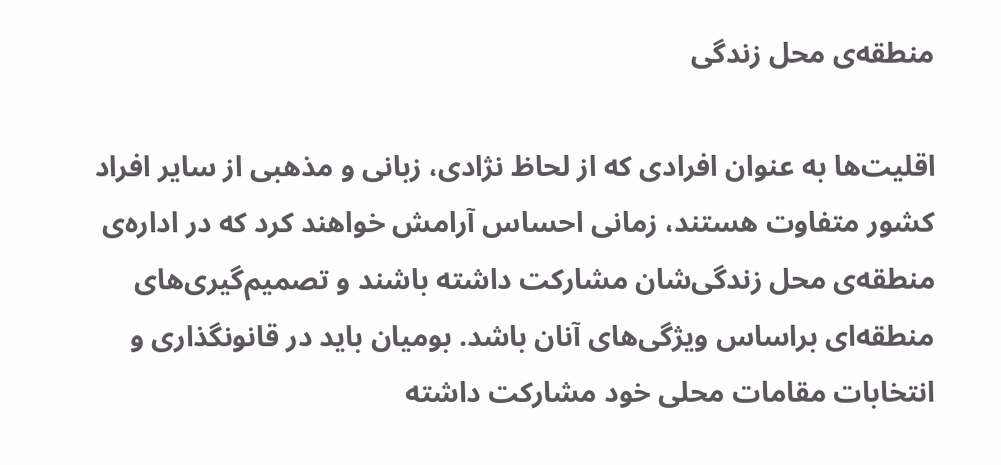منطقه‌ی محل زندگی

اقلیت‌ها به عنوان افرادی که از لحاظ نژادی، زبانی و مذهبی از سایر افراد کشور متفاوت هستند، زمانی احساس آرامش خواهند کرد که در اداره‌ی منطقه‌ی محل زندگی‌شان مشارکت داشته باشند و تصمیم‌گیری‌های منطقه‌ای براساس ویژگی‌های آنان باشد. بومیان باید در قانونگذاری و انتخابات مقامات محلی خود مشارکت داشته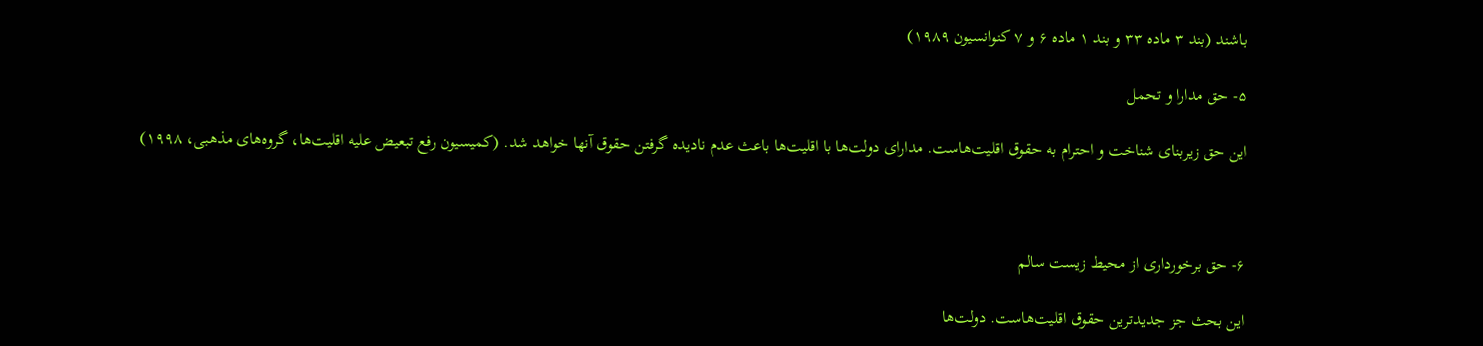باشند (بند ۳ ماده ۳۳ و بند ۱ ماده ۶ و ۷ کنوانسیون ۱۹۸۹)

۵- حق مدارا و تحمل

این حق زیربنای شناخت و احترام به حقوق اقلیت‌هاست. مدارای دولت‌ها با اقلیت‌ها باعث عدم نادیده گرفتن حقوق آنها خواهد شد. (کمیسیون رفع تبعیض علیه اقلیت‌ها، گروه‌های مذهبی، ۱۹۹۸)



۶- حق برخورداری از محیط زیست سالم

این بحث جز جدیدترین حقوق اقلیت‌هاست. دولت‌ها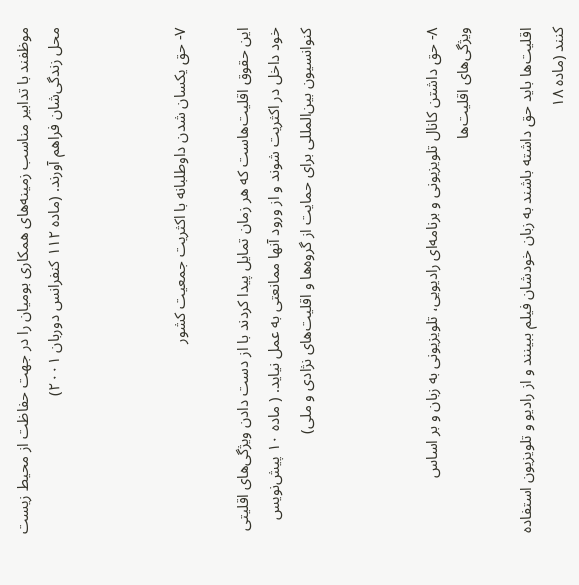موظفند با تدابیر مناسب زمینه‌های همکاری بومیان را در جهت حفاظت از محیط زیست محل زندگی‌شان فراهم آورند. (ماده ۱۱۲ کنفرانس دوربان ۲۰۰۱)



۷- حق یکسان شدن داوطلبانه با اکثریت جمعیت کشور

این حقوق اقلیت‌هاست که هر زمان تمایل پیدا کردند با از دست دادن ویژگی‌های اقلیتی خود داخل در اکثریت شوند و از ورود آنها ممانعتی به عمل نیاید. ( ماده ۱۰ پیش‌نویس کنوانسیون بین‌المللی برای حمایت از گروه‌ها و اقلیت‌های نژادی و ملی)



۸- حق داشتن کانال تلویزیونی و برنامه‌ای رادیویی، تلویزیونی به زبان و بر اساس ویژگی‌های اقلیت‌ها

اقلیت‌ها باید حق داشته باشند به زبان خودشان فیلم ببینند و از رادیو و تلویزیون استفاده کنند (ماده ۱۸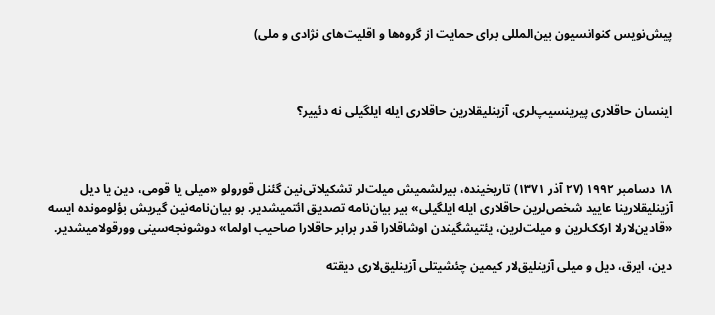پیش‌نویس کنوانسیون بین‌المللی برای حمایت از گروه‌ها و اقلیت‌های نژادی و ملی)



اینسان حاقلاری پیرینسیپ‌لری، آزینلیقلارین حاقلاری ایله ایلگیلی نه دئییر؟



۱۸ دسامبر ۱۹۹۲ (۲۷ آذر ۱۳۷۱) تاریخینده، بیرلشمیش میلت‌لر تشکیلاتی‌نین گئنل قورولو «میلی یا قومی، دین یا دیل آزینلیقلارینا عایید شخص‌لرین حاقلاری ایله ایلگیلی» بیر بیان‌نامه تصدیق ائتمیشدیر. بو بیان‌نامه‌نین گیریش بؤلومونده ایسه «قادین‌لارلا ارکک‌لرین و میلت‌لرین، یئتیشگیندن اوشاقلارا قدر برابر حاقلارا صاحیب اولما» دوشونجه‌سینی وورقولامیشدیر.

دین، ایرق، دیل و میلی آزینلیق‌لار کیمین چئشیتلی آزینلیق‌لاری دیقته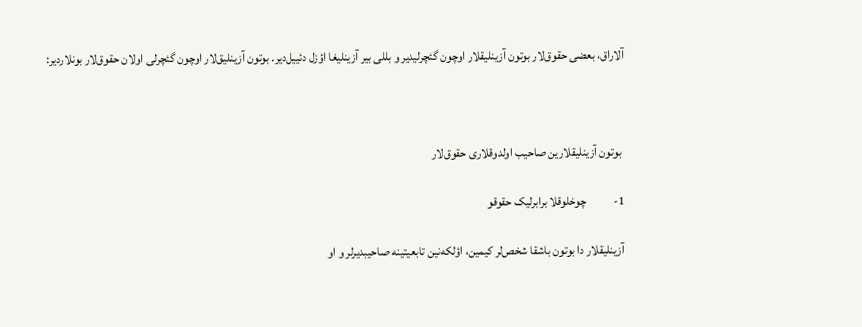آلاراق، بعضی حقوق‌لار بوتون آزینلیقلار اوچون گئچرلیدیر و بللی بیر آزینلیغا اؤزل دئییل‌دیر. بوتون آزینلیق‌لار اوچون گئچرلی اولان حقوق‌لار بونلاردیر:



 بوتون آزینلیقلارین صاحیب اولدوقلاری حقوق‌لار

1-           چوخلوقلا برابرلیک حقوقو

آزینلیقلار دا بوتون باشقا شخص‌لر کیمین، اؤلکه‌نین تابعیتینه صاحیبدیرلر و او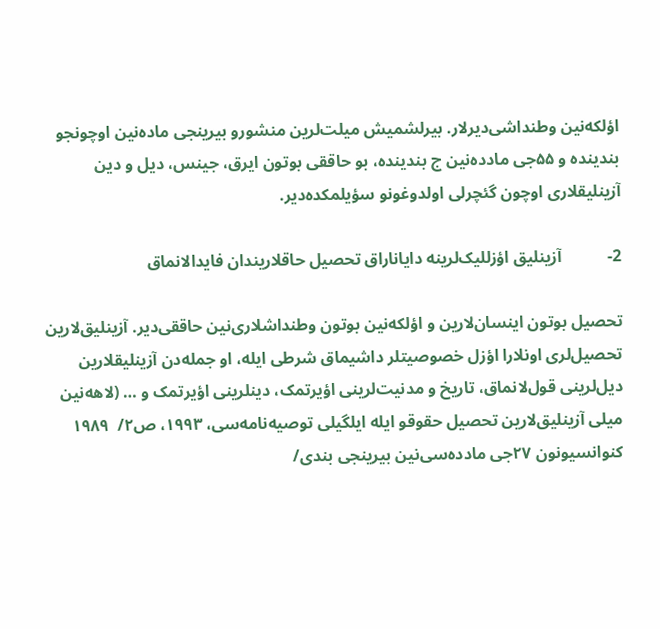اؤلکه‌نین وطنداشی‌دیرلار. بیرلشمیش میلت‌لرین منشورو بیرینجی ماده‌نین اوچونجو بندینده و ۵۵جی مادده‌نین ج بندینده، بو حاققی بوتون ایرق، جینس، دیل و دین آزینلیقلاری اوچون گئچرلی اولدوغونو سؤیلمکده‌دیر.

2-           آزینلیق اؤزللیک‌لرینه دایاناراق تحصیل حاقلاریندان فایدالانماق

تحصیل بوتون اینسان‌لارین و اؤلکه‌نین بوتون وطنداشلاری‌نین حاققی‌دیر. آزینلیق‌لارین تحصیل‌لری اونلارا اؤزل خصوصیتلر داشیماق شرطی ایله، او جمله‌دن آزینلیقلارین دیل‌لرینی قول‌لانماق، تاریخ و مدنیت‌لرینی اؤیرتمک، دینلرینی اؤیرتمک و … (لاهه‌نین میلی آزینلیق‌لارین تحصیل حقوقو ایله ایلگیلی توصیه‌نامه‌سی، ۱۹۹۳، ص۲/  ۱۹۸۹ کنوانسیونون ۲۷جی مادده‌سی‌نین بیرینجی بندی/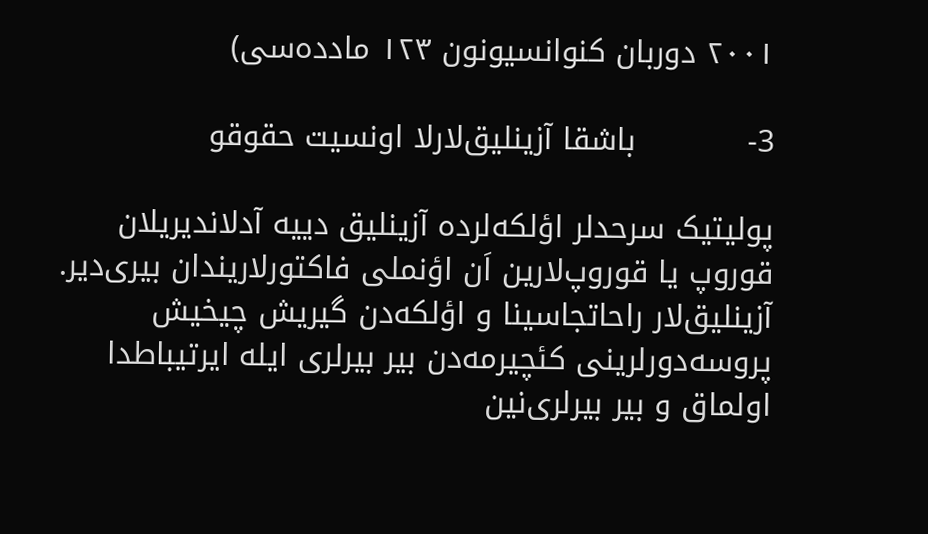۲۰۰۱ دوربان کنوانسیونون ۱۲۳ مادده‌سی)

3-           باشقا آزینلیق‌لارلا اونسیت حقوقو

پولیتیک سرحدلر اؤلکه‌لرده آزینلیق دییه آدلاندیریلان قوروپ یا قوروپ‌لارین اَن اؤنملی فاکتورلاریندان بیری‌دیر. آزینلیق‌لار راحاتجاسینا و اؤلکه‌دن گیریش چیخیش پروسه‌دورلرینی کئچیرمه‌دن بیر بیرلری ایله ایرتیباطدا اولماق و بیر بیرلری‌نین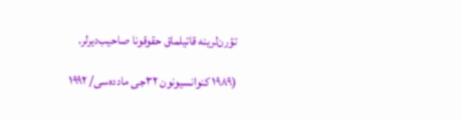تؤرن‌لرینه قاتیلماق حقوقونا صاحیب‌دیرلر.

(۱۹۸۹ کنوانسیونون ۳۲جی مادده‌سی/ ۱۹۹۲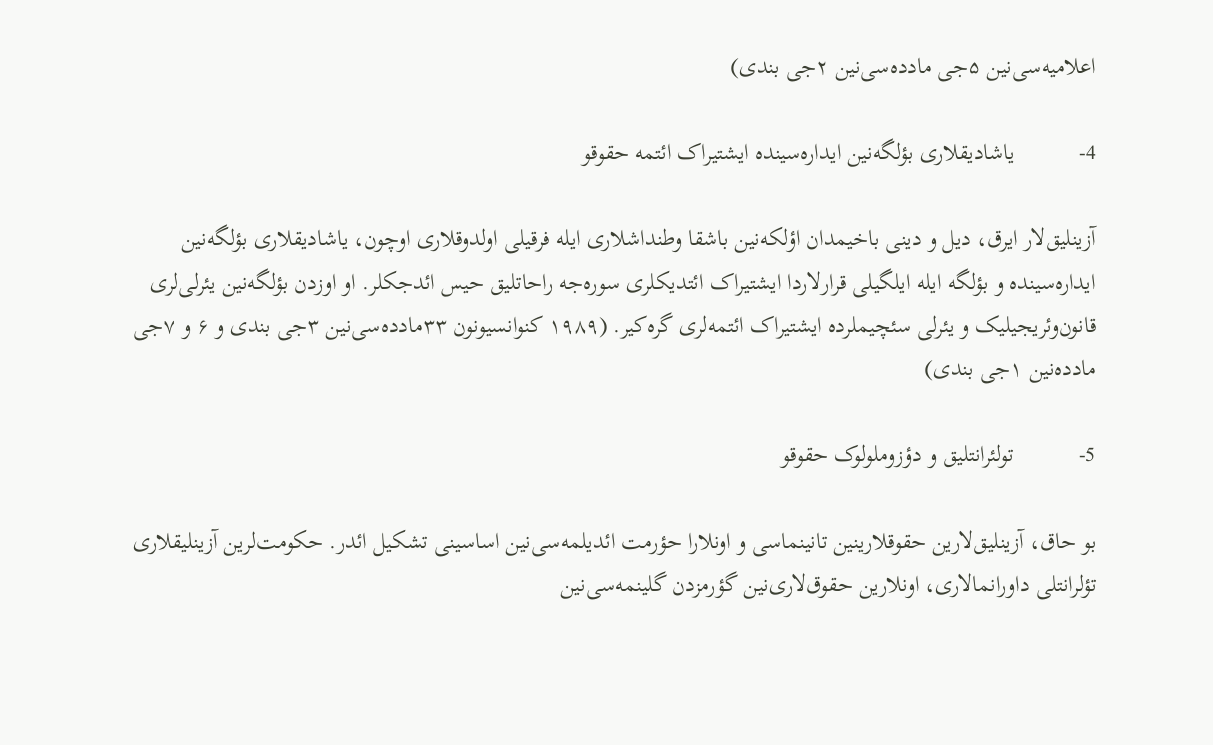اعلامیه‌سی‌نین ۵جی مادده‌سی‌نین ۲جی بندی)

4-           یاشادیقلاری بؤلگه‌نین ایداره‌سینده ایشتیراک ائتمه حقوقو

آزینلیق‌لار ایرق، دیل و دینی باخیمدان اؤلکه‌نین باشقا وطنداشلاری ایله فرقیلی اولدوقلاری اوچون، یاشادیقلاری بؤلگه‌نین ایداره‌سینده و بؤلگه‌ ایله ایلگیلی قرارلاردا ایشتیراک ائتدیکلری سوره‌جه راحاتلیق حیس ائدجکلر. او اوزدن بؤلگه‌نین یئرلی‌لری قانون‌وئریجیلیک و یئرلی سئچیملرده ایشتیراک ائتمه‌لری گره‌کیر. (۱۹۸۹ کنوانسیونون ۳۳مادده‌سی‌نین ۳جی بندی و ۶ و ۷جی مادده‌نین ۱جی بندی)

5-           تولئرانتلیق و دؤزوملولوک حقوقو

بو حاق، آزینلیق‌لارین حقوقلارینین تانینماسی و اونلارا حؤرمت ائدیلمه‌سی‌نین اساسینی تشکیل ائدر. حکومت‌لرین آزینلیقلاری تؤلرانتلی داورانمالاری، اونلارین حقوق‌لاری‌نین گؤرمزدن گلینمه‌سی‌نین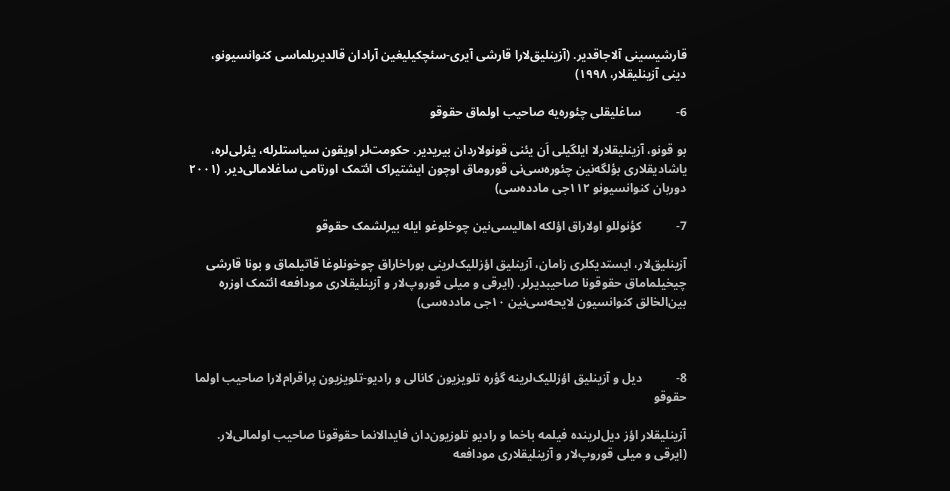قارشیسینی آلاجاقدیر. (آزینلیق‌لارا قارشی آیری-سئچکیلیغین‌ آرادان قالدیریلماسی کنوانسیونو، دینی آزینلیقلار، ۱۹۹۸)

6-           ساغلیقلی چئوره‌یه صاحیب اولماق حقوقو

بو قونو، آزینلیقلارلا ایلگیلی اَن یئنی قونولاردان بیریدیر. حکومت‌لر اویقون سیاستلرله، یئرلی‌لره، یاشادیقلاری بؤلگه‌نین چئوره‌سی‌نی قوروماق اوچون ایشتیراک ائتمک اورتامی ساغلامالی‌دیر. (۲۰۰۱ دوربان کنوانسیونو ۱۱۲جی مادده‌سی)

7-           کؤنوللو اولاراق اؤلکه اهالیسی‌نین چوخلوغو ایله بیرلشمک حقوقو

آزینلیق‌لار، ایستدیکلری زامان، آزینلیق اؤزللیک‌لرینی بوراخاراق چوخونلوغا قاتیلماق و بونا قارشی چیخیلماماق حقوقونا صاحیبدیرلر. (ایرقی و میلی قوروپ‌لار و آزینلیقلاری مودافعه ائتمک اوزره بین‌الخالق کنوانسیون لایحه‌سی‌نین ۱۰جی مادده‌سی)



8-           دیل و آزینلیق اؤزللیک‌لرینه گؤره تلویزیون کانالی و رادیو-تلویزیون پراقرام‌لارا صاحیب اولما حقوقو

آزینلیقلار اؤز دیل‌لرینده فیلمه باخما و رادیو تلوزیون‌دان فایدالانما حقوقونا صاحیب اولمالی‌لار. (ایرقی و میلی قوروپ‌لار و آزینلیقلاری مودافعه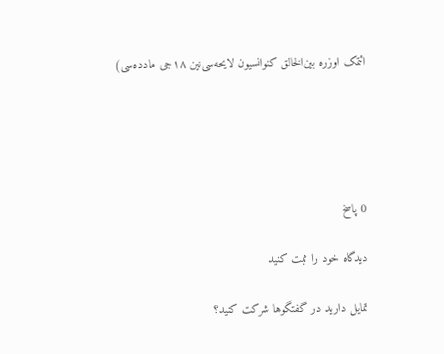ائتمک اوزره بین‌الخالق کنوانسیون لایحه‌سی‌نین ۱۸جی مادده‌سی)





0 پاسخ

دیدگاه خود را ثبت کنید

تمایل دارید در گفتگوها شرکت کنید؟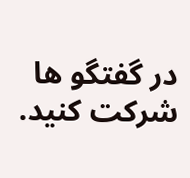در گفتگو ها شرکت کنید.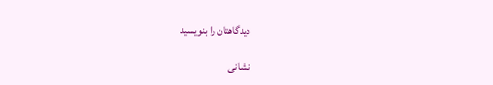دیدگاهتان را بنویسید

نشانی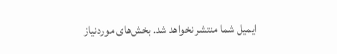ایمیل شما منتشر نخواهد شد. بخش‌های موردنیاز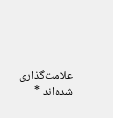علامت‌گذاری شده‌اند *